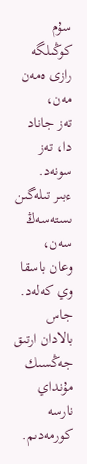سۇم كوڭىلگە رازى ەمەن مەن،
تەز جاناد دا، تەز سونەد.
ءبىر تىلەگىن ىستەسەڭ سەن،
وعان باسقا وي كەلەد.
جاس بالادان ارتىق جەڭسىك
مۇنداي نارسە كورمەدىم.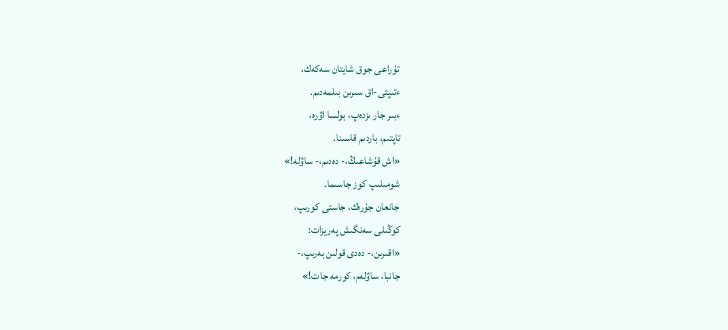تۇراعى جوق شايتان سەكەك،
ءتىپتى-اق سىرىن بىلمەدىم.
ءبىر جار ىزدەپ، بولسا اۋرە،
تاپتىم، باردىم قاسىنا.
«اش قۇشاعىڭ،- دەدىم،- ساۋلە!»
شومىلىپ كوز جاسىما.
جانعان جۇرەك، جاستى كورىپ،
كوڭىلى سەنگىش پەريزات:
«اقىرىن،- دەدى قولىن بەرىپ،-
جانبا، ساۋلەم، كورمە جات!»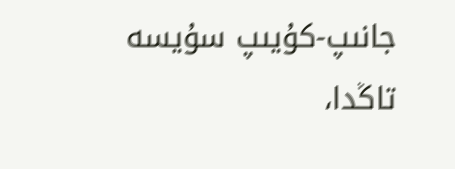جانىپ-كۇيىپ سۇيسە تاڭدا،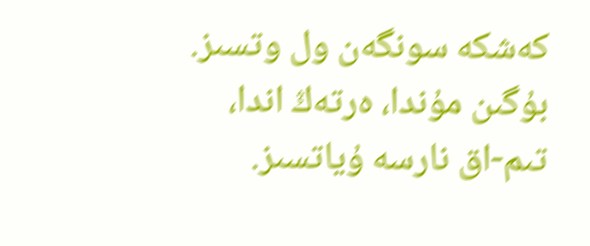كەشكە سونگەن ول وتسىز.
بۇگىن مۇندا، ەرتەڭ اندا،
تىم-اق نارسە ۇياتسىز.